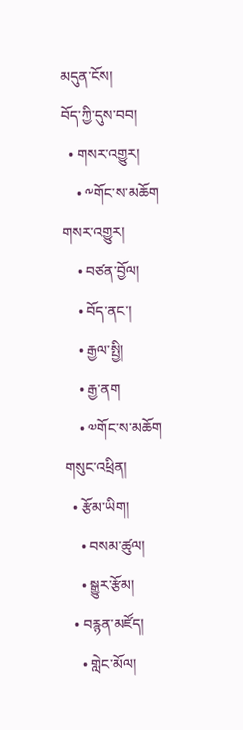མདུན་ངོས།
བོད་ཀྱི་དུས་བབ།
  • གསར་འགྱུར།
    • ༸གོང་ས་མཆོག གསར་འགྱུར།
    • བཙན་བྱོལ།
    • བོད་ནང་།
    • རྒྱལ་སྤྱི།
    • རྒྱ་ནག
    • ༧གོང་ས་མཆོག གསུང་འཕྲིན།
  • རྩོམ་ཡིག།
    • བསམ་ཚུལ།
    • སྒྱུར་རྩོམ།
  • བརྙན་མཛོད།
    • གླེང་མོལ།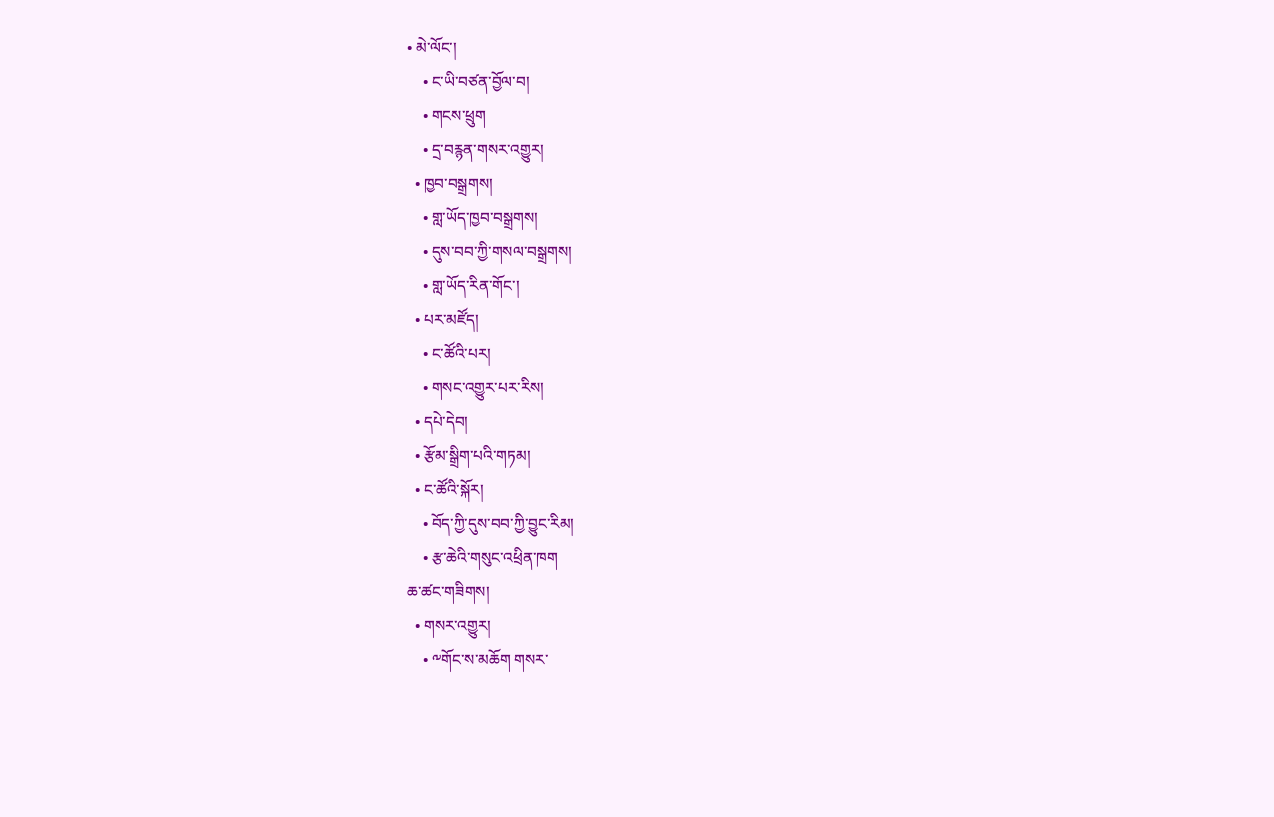• མེ་ལོང་།
    • ང་ཡི་བཙན་བྱོལ་བ།
    • གངས་ཕྲུག
    • དྲ་བརྙན་གསར་འགྱུར།
  • ཁྱབ་བསྒྲགས།
    • གླ་ཡོད་ཁྱབ་བསྒྲགས།
    • དུས་བབ་ཀྱི་གསལ་བསྒྲགས།
    • གླ་ཡོད་རིན་གོང་།
  • པར་མཛོད།
    • ང་ཚོའི་པར།
    • གསང་འགྱུར་པར་རིས།
  • དཔེ་དེབ།
  • རྩོམ་སྒྲིག་པའི་གཏམ།
  • ང་ཚོའི་སྐོར།
    • བོད་ཀྱི་དུས་བབ་ཀྱི་བྱུང་རིམ།
    • རྩ་ཆེའི་གསུང་འཕྲིན་ཁག
ཆ་ཚང་གཟིགས།
  • གསར་འགྱུར།
    • ༸གོང་ས་མཆོག གསར་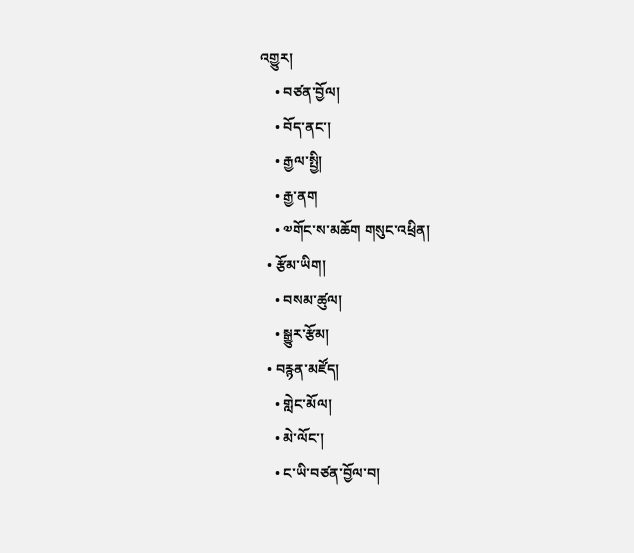འགྱུར།
    • བཙན་བྱོལ།
    • བོད་ནང་།
    • རྒྱལ་སྤྱི།
    • རྒྱ་ནག
    • ༧གོང་ས་མཆོག གསུང་འཕྲིན།
  • རྩོམ་ཡིག།
    • བསམ་ཚུལ།
    • སྒྱུར་རྩོམ།
  • བརྙན་མཛོད།
    • གླེང་མོལ།
    • མེ་ལོང་།
    • ང་ཡི་བཙན་བྱོལ་བ།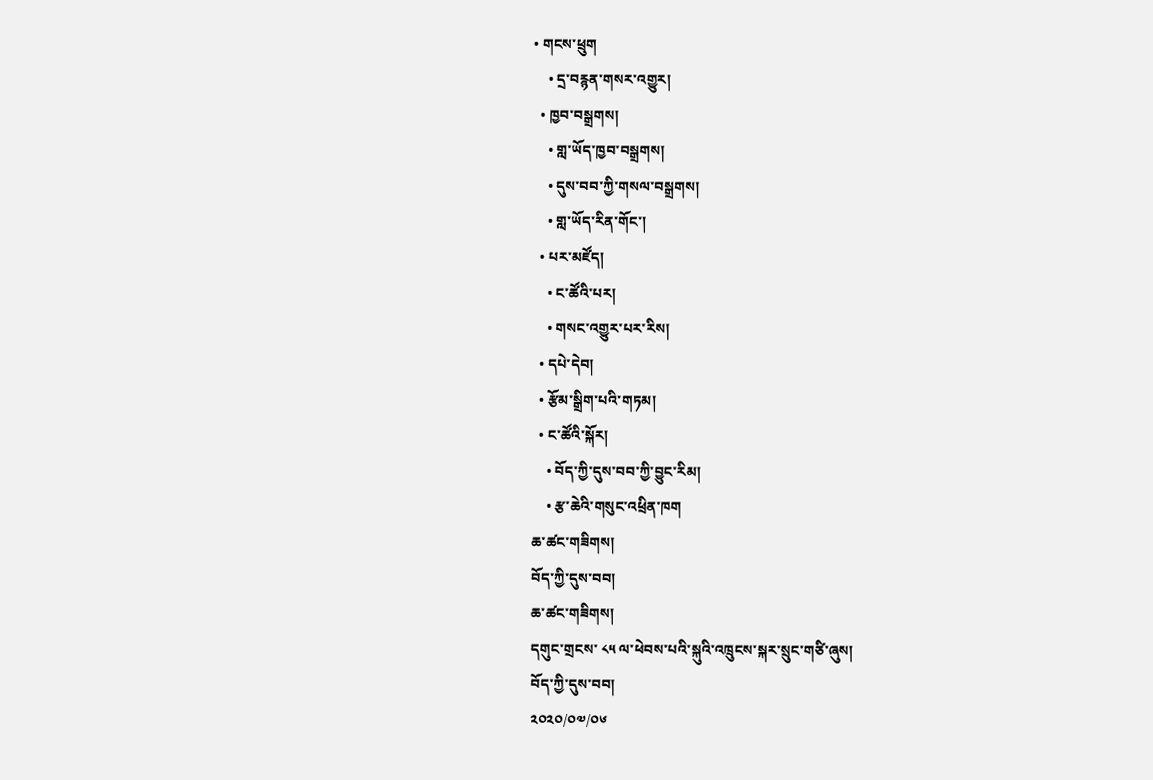• གངས་ཕྲུག
    • དྲ་བརྙན་གསར་འགྱུར།
  • ཁྱབ་བསྒྲགས།
    • གླ་ཡོད་ཁྱབ་བསྒྲགས།
    • དུས་བབ་ཀྱི་གསལ་བསྒྲགས།
    • གླ་ཡོད་རིན་གོང་།
  • པར་མཛོད།
    • ང་ཚོའི་པར།
    • གསང་འགྱུར་པར་རིས།
  • དཔེ་དེབ།
  • རྩོམ་སྒྲིག་པའི་གཏམ།
  • ང་ཚོའི་སྐོར།
    • བོད་ཀྱི་དུས་བབ་ཀྱི་བྱུང་རིམ།
    • རྩ་ཆེའི་གསུང་འཕྲིན་ཁག
ཆ་ཚང་གཟིགས།
བོད་ཀྱི་དུས་བབ།
ཆ་ཚང་གཟིགས།
དགུང་གྲངས་ ༨༥ ལ་ཕེབས་པའི་སྐུའི་འཁྲུངས་སྐར་སྲུང་གཙི་ཞུས།
བོད་ཀྱི་དུས་བབ།
༢༠༢༠/༠༧/༠༦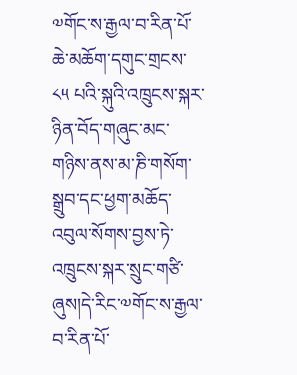༧གོང་ས་རྒྱལ་བ་རིན་པོ་ཆེ་མཆོག་དགུང་གྲངས་ ༨༥ པའི་སྐུའི་འཁྲུངས་སྐར་ཉིན་བོད་གཞུང་མང་གཉིས་ནས་མ་ཎི་གསོག་སྒྲུབ་དང་ཕྱག་མཆོད་འབུལ་སོགས་བྱས་ཏེ་འཁྲུངས་སྐར་སྲུང་གཙི་ཞུས།དེ་རིང་༧གོང་ས་རྒྱལ་བ་རིན་པོ་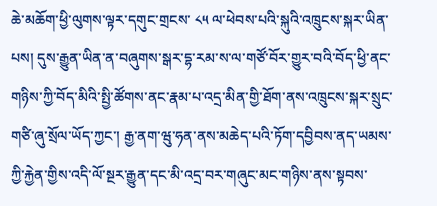ཆེ་མཆོག་ཕྱི་ལུགས་ལྟར་དགུང་གྲངས་ ༨༥ ལ་ཕེབས་པའི་སྐུའི་འཁྲུངས་སྐར་ཡིན་པས། དུས་རྒྱུན་ཡིན་ན་བཞུགས་སྒར་དྷ་རམ་ས་ལ་གཙོ་བོར་གྱུར་བའི་བོད་ཕྱི་ནང་གཉིས་ཀྱི་བོད་མིའི་སྤྱི་ཚོགས་ནང་རྣམ་པ་འདྲ་མིན་གྱི་ཐོག་ནས་འཁྲུངས་སྐར་སྲུང་གཙི་ཞུ་སྲོལ་ཡོད་ཀྱང་། རྒྱ་ནག་ཝུ་ཧན་ནས་མཆེད་པའི་ཏོག་དབྱིབས་ནད་ཡམས་ཀྱི་རྐྱེན་གྱིས་འདི་ལོ་སྔར་རྒྱུན་དང་མི་འདྲ་བར་གཞུང་མང་གཉིས་ནས་སྟབས་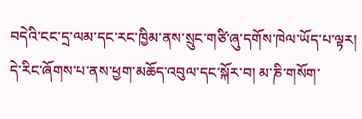བདེའི་ངང་དྲ་ལམ་དང་རང་ཁྱིམ་ནས་སྲུང་གཙི་ཞུ་དགོས་ཁེལ་ཡོད་པ་ལྟར། དེ་རིང་ཞོགས་པ་ནས་ཕྱག་མཆོད་འབུལ་དང་སྐོར་བ། མ་ཎི་གསོག་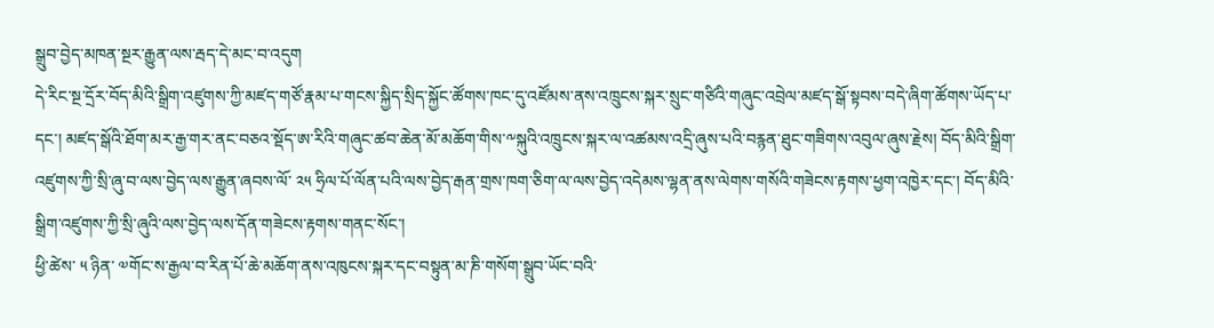སྒྲུབ་བྱེད་མཁན་སྔར་རྒྱུན་ལས་རྦད་དེ་མང་བ་འདུག
དེ་རིང་སྔ་དྲོར་བོད་མིའི་སྒྲིག་འཛུགས་ཀྱི་མཛད་གཙོ་རྣམ་པ་གངས་སྐྱིད་སྲིད་སྐྱོང་ཚོགས་ཁང་དུ་འཛོམས་ནས་འཁྲུངས་སྐར་སྲུང་གཙིའི་གཞུང་འབྲེལ་མཛད་སྒོ་སྟབས་བདེ་ཞིག་ཚོགས་ཡོད་པ་དང་། མཛད་སྒོའི་ཐོག་མར་རྒྱ་གར་ནང་བཅའ་སྡོད་ཨ་རིའི་གཞུང་ཚབ་ཆེན་མོ་མཆོག་གིས་༸སྐུའི་འཁྲུངས་སྐར་ལ་འཚམས་འདྲི་ཞུས་པའི་བརྙན་ཐུང་གཟིགས་འབུལ་ཞུས་རྗེས། བོད་མིའི་སྒྲིག་འཛུགས་ཀྱི་སྲི་ཞུ་བ་ལས་བྱེད་ལས་རྒྱུན་ཞབས་ལོ་ ༢༥ ཧྲིལ་པོ་ལོན་པའི་ལས་བྱེད་རྒན་གྲས་ཁག་ཅིག་ལ་ལས་བྱེད་འདེམས་ལྷན་ནས་ལེགས་གསོའི་གཟེངས་རྟགས་ཕྱག་འཁྱེར་དང་། བོད་མིའི་སྒྲིག་འཛུགས་ཀྱི་སྲི་ཞུའི་ལས་བྱེད་ལས་དོན་གཟེངས་རྟགས་གནང་སོང་།
ཕྱི་ཚེས་ ༥ ཉིན་ ༧གོང་ས་རྒྱལ་བ་རིན་པོ་ཆེ་མཆོག་ནས་འཁུངས་སྐར་དང་བསྟུན་མ་ཎི་གསོག་སྒྲུབ་ཡོང་བའི་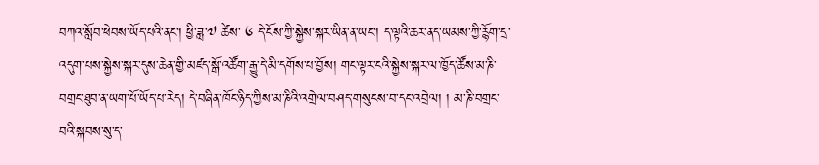བཀའ་སློབ་ཕེབས་ཡོད་པའི་ནང་། ཕྱི་ཟླ་༧ ཚེས་ ༦ དེ་ངོས་ཀྱི་སྐྱེས་སྐར་ཡིན་ན་ཡང་། ད་ལྟའི་ཆར་ནད་ཡམས་ཀྱི་རྙོག་དྲ་འདུག་པས་སྐྱེས་སྐར་དུས་ཆེན་གྱི་མཛད་སྒོ་འཚོག་རྒྱུ་དེ་མི་དགོས་པ་བྱོས། གང་ལྟར་ངའི་སྐྱེས་སྐར་ལ་ཁྱོད་ཚོས་མ་ཎི་བགྲང་ཐུབ་ན་ཡག་པོ་ཡོད་པ་རེད། དེ་བཞིན་ཁོང་ཉིད་ཀྱིས་མ་ཎིའི་འགྲེལ་བཤད་གསུངས་བ་དང་འབྲེལ། ། མ་ཎི་བགྲང་བའི་སྐབས་སུ་ད་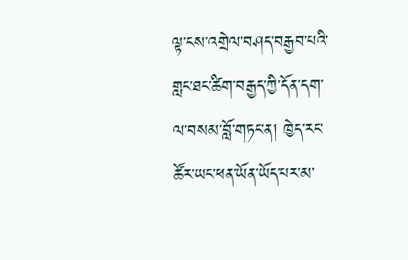ལྟ་ངས་འགྲེལ་བཤད་བརྒྱབ་པའི་གླང་ཐང་ཚིག་བརྒྱད་ཀྱི་དོན་དག་ལ་བསམ་བློ་གཏང་ན། ཁྱེད་རང་ཚོར་ཡང་ཕན་ཡོན་ཡོད་པར་མ་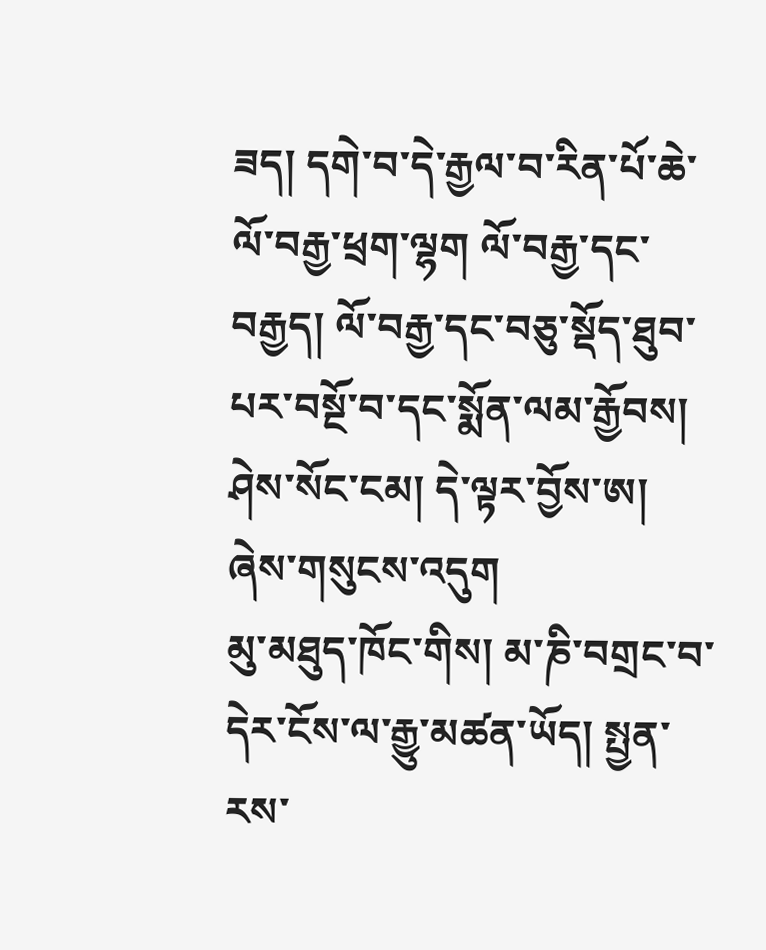ཟད། དགེ་བ་དེ་རྒྱལ་བ་རིན་པོ་ཆེ་ལོ་བརྒྱ་ཕྲག་ལྷག ལོ་བརྒྱ་དང་བརྒྱད། ལོ་བརྒྱ་དང་བཅུ་སྡོད་ཐུབ་པར་བསྔོ་བ་དང་སྨོན་ལམ་རྒྱོབས། ཤེས་སོང་ངམ། དེ་ལྟར་བྱོས་ཨ། ཞེས་གསུངས་འདུག
མུ་མཐུད་ཁོང་གིས། མ་ཎི་བགྲང་བ་དེར་ངོས་ལ་རྒྱུ་མཚན་ཡོད། སྤྱན་རས་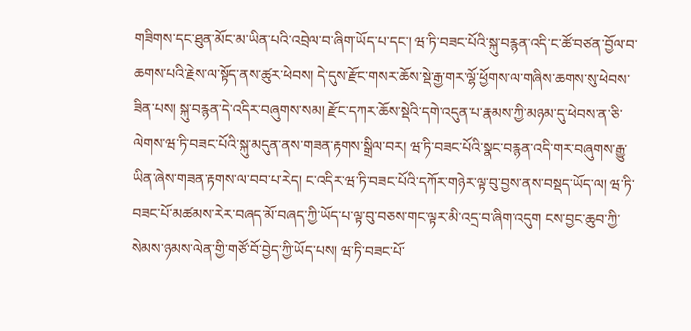གཟིགས་དང་ཐུན་མོང་མ་ཡིན་པའི་འབྲེལ་བ་ཞིག་ཡོད་པ་དང་། ཝ་ཏི་བཟང་པོའི་སྐུ་བརྙན་འདི་ང་ཚོ་བཙན་བྱོལ་བ་ཆགས་པའི་རྗེས་ལ་སྟོད་ནས་ཚུར་ཕེབས། དེ་དུས་རྫོང་གསར་ཆོས་སྡེ་རྒྱ་གར་ལྷོ་ཕྱོགས་ལ་གཞིས་ཆགས་སུ་ཕེབས་ཟིན་པས། སྐུ་བརྙན་དེ་འདིར་བཞུགས་སམ། རྫོང་དཀར་ཆོས་སྡེའི་དགེ་འདུན་པ་རྣམས་ཀྱི་མཉམ་དུ་ཕེབས་ན་ཅི་ལེགས་ཝ་ཏི་བཟང་པོའི་སྐུ་མདུན་ནས་གཟན་རྟགས་སྒྲིལ་བར། ཝ་ཏི་བཟང་པོའི་སྣང་བརྙན་འདི་གར་བཞུགས་རྒྱུ་ཡིན་ཞེས་གཟན་རྟགས་ལ་བབ་པ་རེད། ང་འདིར་ཝ་ཏི་བཟང་པོའི་དཀོར་གཉེར་ལྟ་བུ་བྱས་ནས་བསྡད་ཡོད་ལ། ཝ་ཏི་བཟང་པོ་མཚམས་རེར་བཞད་མོ་བཞད་ཀྱི་ཡོད་པ་ལྟ་བུ་བཅས་གང་ལྟར་མི་འདྲ་བ་ཞིག་འདུག ངས་བྱང་ཆུབ་ཀྱི་སེམས་ཉམས་ལེན་གྱི་གཙོ་བོ་བྱེད་ཀྱི་ཡོད་པས། ཝ་ཏི་བཟང་པོ་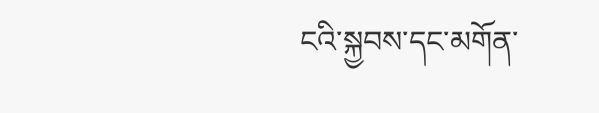ངའི་སྐྱབས་དང་མགོན་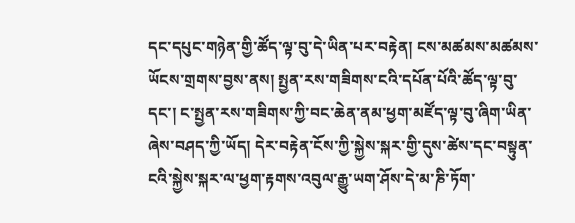དང་དཔུང་གཉེན་གྱི་ཚོད་ལྟ་བུ་དེ་ཡིན་པར་བརྟེན། ངས་མཚམས་མཚམས་ཡོངས་གྲགས་བྱས་ནས། སྤྱན་རས་གཟིགས་ངའི་དཔོན་པོའི་ཚོད་ལྟ་བུ་དང་། ང་སྤྱན་རས་གཟིགས་ཀྱི་བང་ཆེན་ནམ་ཕྱག་མཛོད་ལྟ་བུ་ཞིག་ཡིན་ཞེས་བཤད་ཀྱི་ཡོད། དེར་བརྟེན་ངོས་ཀྱི་སྐྱེས་སྐར་གྱི་དུས་ཚེས་དང་བསྟུན་ངའི་སྐྱེས་སྐར་ལ་ཕྱག་རྟགས་འབུལ་རྒྱུ་ཡག་ཤོས་དེ་མ་ཎི་ཏོག་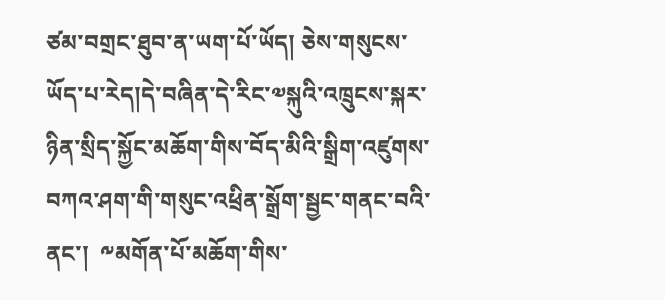ཙམ་བགྲང་ཐུབ་ན་ཡག་པོ་ཡོད། ཅེས་གསུངས་ཡོད་པ་རེད།དེ་བཞིན་དེ་རིང་༧སྐུའི་འཁྲུངས་སྐར་ཉིན་སྲིད་སྐྱོང་མཆོག་གིས་བོད་མིའི་སྒྲིག་འཛུགས་བཀའ་ཤག་གི་གསུང་འཕྲིན་སྒྲོག་སྦྱང་གནང་བའི་ནང་།  ༸མགོན་པོ་མཆོག་གིས་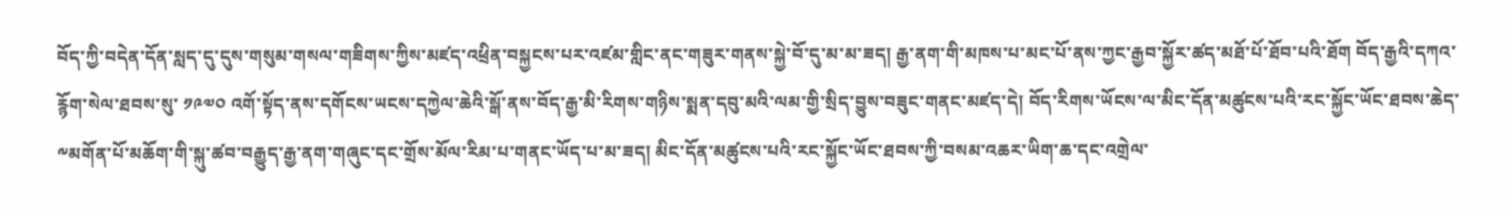བོད་ཀྱི་བདེན་དོན་སླད་དུ་དུས་གསུམ་གསལ་གཟིགས་ཀྱིས་མཛད་འཕྲིན་བསྐྱངས་པར་འཛམ་གླིང་ནང་གཟུར་གནས་སྐྱེ་བོ་དུ་མ་མ་ཟད། རྒྱ་ནག་གི་མཁས་པ་མང་པོ་ནས་ཀྱང་རྒྱབ་སྐྱོར་ཚད་མཐོ་པོ་ཐོབ་པའི་ཐོག བོད་རྒྱའི་དཀའ་རྙོག་སེལ་ཐབས་སུ་ ༡༩༧༠ འགོ་སྟོད་ནས་དགོངས་ཡངས་དཀྱེལ་ཆེའི་སྒོ་ནས་བོད་རྒྱ་མི་རིགས་གཉིས་སྨན་དབུ་མའི་ལམ་གྱི་སྲིད་བྱུས་བཟུང་གནང་མཛད་དེ། བོད་རིགས་ཡོངས་ལ་མིང་དོན་མཚུངས་པའི་རང་སྐྱོང་ཡོང་ཐབས་ཆེད་༸མགོན་པོ་མཆོག་གི་སྐུ་ཚབ་བརྒྱུད་རྒྱ་ནག་གཞུང་དང་གྲོས་མོལ་རིམ་པ་གནང་ཡོད་པ་མ་ཟད། མིང་དོན་མཚུངས་པའི་རང་སྐྱོང་ཡོང་ཐབས་ཀྱི་བསམ་འཆར་ཡིག་ཆ་དང་འགྲེལ་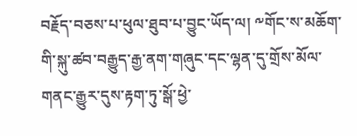བརྗོད་བཅས་པ་ཕུལ་ཐུབ་པ་བྱུང་ཡོད་ལ། ༸གོང་ས་མཆོག་གི་སྐུ་ཚབ་བརྒྱུད་རྒྱ་ནག་གཞུང་དང་ལྷན་དུ་གྲོས་མོལ་གནང་རྒྱུར་དུས་རྟག་ཏུ་སྒོ་ཕྱེ་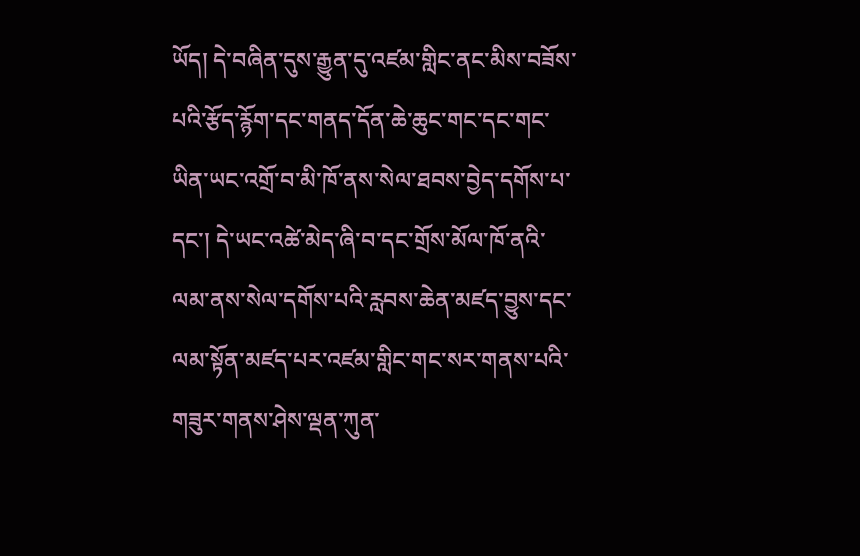ཡོད། དེ་བཞིན་དུས་རྒྱུན་དུ་འཛམ་གླིང་ནང་མིས་བཟོས་པའི་རྩོད་རྙོག་དང་གནད་དོན་ཆེ་ཆུང་གང་དང་གང་ཡིན་ཡང་འགྲོ་བ་མི་ཁོ་ནས་སེལ་ཐབས་བྱེད་དགོས་པ་དང་། དེ་ཡང་འཚེ་མེད་ཞི་བ་དང་གྲོས་མོལ་ཁོ་ནའི་ལམ་ནས་སེལ་དགོས་པའི་རླབས་ཆེན་མཛད་བྱུས་དང་ལམ་སྟོན་མཛད་པར་འཛམ་གླིང་གང་སར་གནས་པའི་གཟུར་གནས་ཤེས་ལྡན་ཀུན་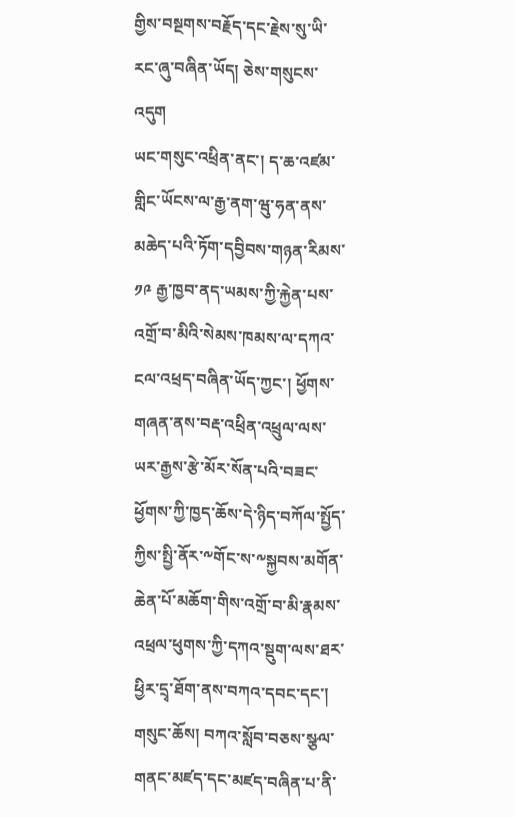གྱིས་བསྔགས་བརྗོད་དང་རྗེས་སུ་ཡི་རང་ཞུ་བཞིན་ཡོད། ཅེས་གསུངས་འདུག
ཡང་གསུང་འཕྲིན་ནང་། ད་ཆ་འཛམ་གླིང་ཡོངས་ལ་རྒྱ་ནག་ཝུ་ཧན་ནས་མཆེད་པའི་ཏོག་དབྱིབས་གཉན་རིམས་ ༡༩ རྒྱ་ཁྱབ་ནད་ཡམས་ཀྱི་རྐྱེན་པས་འགྲོ་བ་མིའི་སེམས་ཁམས་ལ་དཀའ་ངལ་འཕྲད་བཞིན་ཡོད་ཀྱང་། ཕྱོགས་གཞན་ནས་བརྡ་འཕྲིན་འཕྲུལ་ལས་ཡར་རྒྱས་རྩེ་མོར་སོན་པའི་བཟང་ཕྱོགས་ཀྱི་ཁྱད་ཆོས་དེ་ཉིད་བཀོལ་སྤྱོད་ཀྱིས་སྤྱི་ནོར་༸གོང་ས་༸སྐྱབས་མགོན་ཆེན་པོ་མཆོག་གིས་འགྲོ་བ་མི་རྣམས་འཕྲལ་ཕུགས་ཀྱི་དཀའ་སྡུག་ལས་ཐར་ཕྱིར་དྲྭ་ཐོག་ནས་བཀའ་དབང་དང་། གསུང་ཆོས། བཀའ་སློབ་བཅས་སྩལ་གནང་མཛད་དང་མཛད་བཞིན་པ་ནི་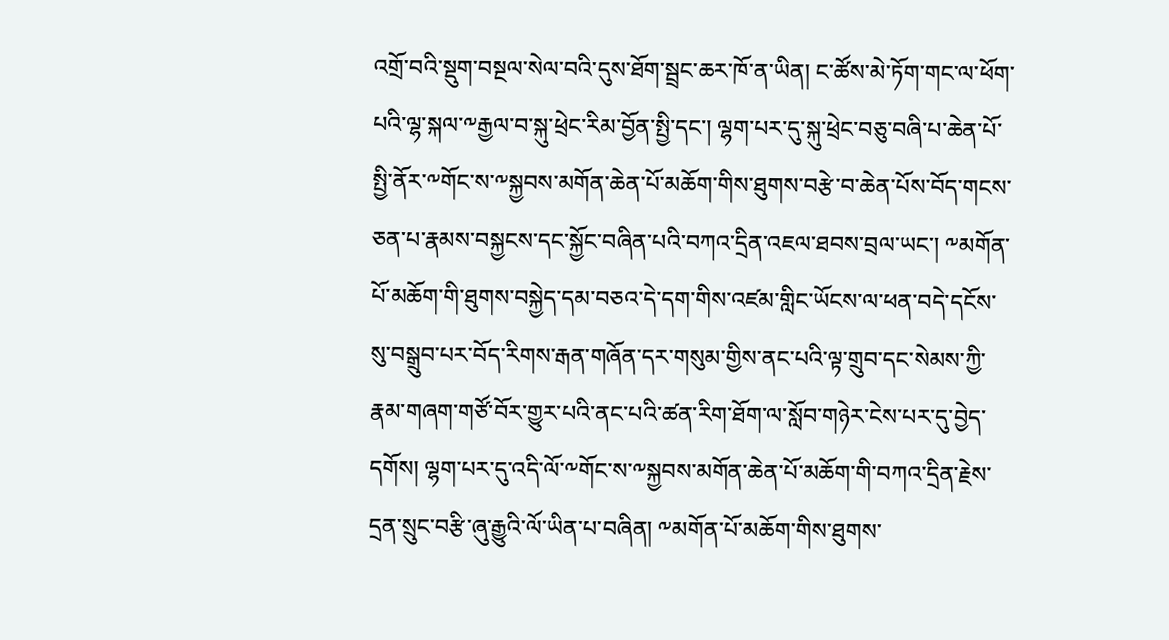འགྲོ་བའི་སྡུག་བསྔལ་སེལ་བའི་དུས་ཐོག་སྦྲང་ཆར་ཁོ་ན་ཡིན། ང་ཚོས་མེ་ཏོག་གང་ལ་ཕོག་པའི་ལྷ་སྐལ་༸རྒྱལ་བ་སྐུ་ཕྲེང་རིམ་བྱོན་སྤྱི་དང་། ལྷག་པར་དུ་སྐུ་ཕྲེང་བཅུ་བཞི་པ་ཆེན་པོ་སྤྱི་ནོར་༸གོང་ས་༸སྐྱབས་མགོན་ཆེན་པོ་མཆོག་གིས་ཐུགས་བརྩེ་བ་ཆེན་པོས་བོད་གངས་ཅན་པ་རྣམས་བསྐྱངས་དང་སྐྱོང་བཞིན་པའི་བཀའ་དྲིན་འཇལ་ཐབས་བྲལ་ཡང་། ༸མགོན་པོ་མཆོག་གི་ཐུགས་བསྐྱེད་དམ་བཅའ་དེ་དག་གིས་འཛམ་གླིང་ཡོངས་ལ་ཕན་བདེ་དངོས་སུ་བསྒྲུབ་པར་བོད་རིགས་རྒན་གཞོན་དར་གསུམ་གྱིས་ནང་པའི་ལྟ་གྲུབ་དང་སེམས་ཀྱི་རྣམ་གཞག་གཙོ་བོར་གྱུར་པའི་ནང་པའི་ཚན་རིག་ཐོག་ལ་སློབ་གཉེར་ངེས་པར་དུ་བྱེད་དགོས། ལྷག་པར་དུ་འདི་ལོ་༸གོང་ས་༸སྐྱབས་མགོན་ཆེན་པོ་མཆོག་གི་བཀའ་དྲིན་རྗེས་དྲན་སྲུང་བརྩི་ཞུ་རྒྱུའི་ལོ་ཡིན་པ་བཞིན། ༸མགོན་པོ་མཆོག་གིས་ཐུགས་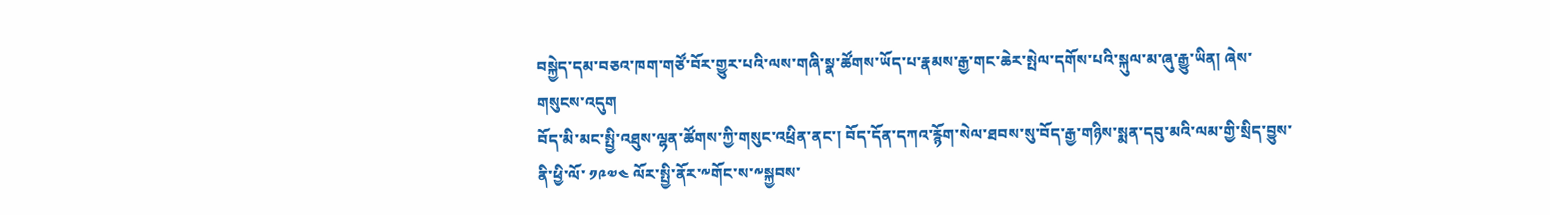བསྐྱེད་དམ་བཅའ་ཁག་གཙོ་བོར་གྱུར་པའི་ལས་གཞི་སྣ་ཚོགས་ཡོད་པ་རྣམས་རྒྱ་གང་ཆེར་སྤེལ་དགོས་པའི་སྐུལ་མ་ཞུ་རྒྱུ་ཡིན། ཞེས་གསུངས་འདུག
བོད་མི་མང་སྤྱི་འཐུས་ལྷན་ཚོགས་ཀྱི་གསུང་འཕྲིན་ནང་། བོད་དོན་དཀའ་རྙོག་སེལ་ཐབས་སུ་བོད་རྒྱ་གཉིས་སྨན་དབུ་མའི་ལམ་གྱི་སྲིད་བྱུས་ནི་ཕྱི་ལོ་ ༡༩༧༤ ལོར་སྤྱི་ནོར་༸གོང་ས་༸སྐྱབས་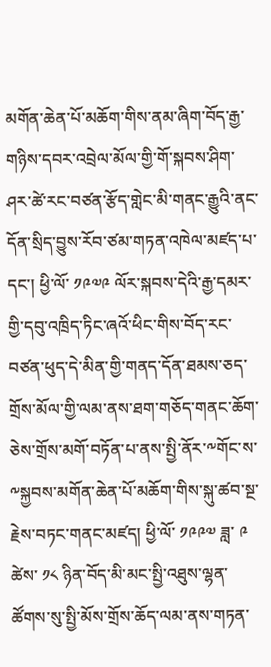མགོན་ཆེན་པོ་མཆོག་གིས་ནམ་ཞིག་བོད་རྒྱ་གཉིས་དབར་འབྲེལ་མོལ་གྱི་གོ་སྐབས་ཤིག་ཤར་ཚེ་རང་བཙན་རྩོད་གླེང་མི་གནང་རྒྱུའི་ནང་དོན་སྲིད་བྱུས་རོབ་ཙམ་གཏན་འཁེལ་མཛད་པ་དང་། ཕྱི་ལོ་ ༡༩༧༩ ལོར་སྐབས་དེའི་རྒྱ་དམར་གྱི་དབུ་འཁྲིད་ཏིང་ཞའོ་ཕིང་གིས་བོད་རང་བཙན་ཕུད་དེ་མིན་གྱི་གནད་དོན་ཐམས་ཅད་གྲོས་མོལ་གྱི་ལམ་ནས་ཐག་གཅོད་གནང་ཆོག་ཅེས་གྲོས་མགོ་བཏོན་པ་ནས་སྤྱི་ནོར་༸གོང་ས་༸སྐྱབས་མགོན་ཆེན་པོ་མཆོག་གིས་སྐུ་ཚབ་སྔ་རྗེས་བཏང་གནང་མཛད། ཕྱི་ལོ་ ༡༩༩༧ ཟླ་ ༩ ཚེས་ ༡༨ ཉིན་བོད་མི་མང་སྤྱི་འཐུས་ལྷན་ཚོགས་སུ་སྤྱི་མོས་གྲོས་ཆོད་ལམ་ནས་གཏན་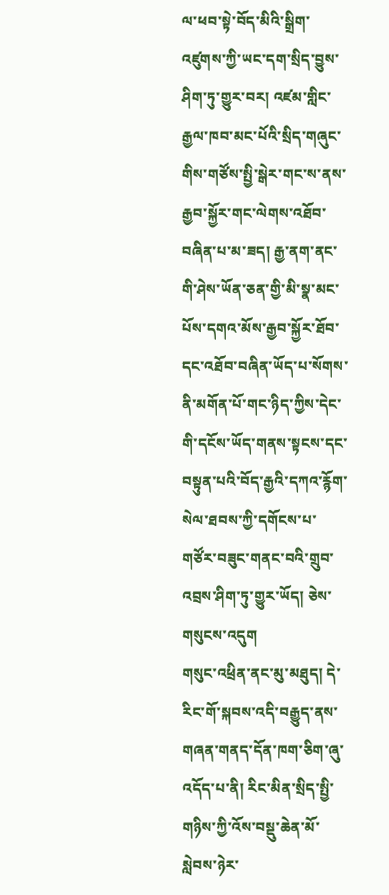ལ་ཕབ་སྟེ་བོད་མིའི་སྒྲིག་འཛུགས་ཀྱི་ཡང་དག་སྲིད་བྱུས་ཤིག་ཏུ་གྱུར་བར། འཛམ་གླིང་རྒྱལ་ཁབ་མང་པོའི་སྲིད་གཞུང་གིས་གཙོས་སྤྱི་སྒེར་གང་ས་ནས་རྒྱབ་སྐྱོར་གང་ལེགས་འཐོབ་བཞིན་པ་མ་ཟད། རྒྱ་ནག་ནང་གི་ཤེས་ཡོན་ཅན་གྱི་མི་སྣ་མང་པོས་དགའ་མོས་རྒྱབ་སྐྱོར་ཐོབ་དང་འཐོབ་བཞིན་ཡོད་པ་སོགས་ནི་མགོན་པོ་གང་ཉིད་ཀྱིས་དེང་གི་དངོས་ཡོད་གནས་སྟངས་དང་བསྟུན་པའི་བོད་རྒྱའི་དཀའ་རྙོག་སེལ་ཐབས་ཀྱི་དགོངས་པ་གཙོར་བཟུང་གནང་བའི་གྲུབ་འབྲས་ཤིག་ཏུ་གྱུར་ཡོད། ཅེས་གསུངས་འདུག
གསུང་འཕྲིན་ནང་མུ་མཐུད། དེ་རིང་གོ་སྐབས་འདི་བརྒྱུད་ནས་གཞན་གནད་དོན་ཁག་ཅིག་ཞུ་འདོད་པ་ནི། རིང་མིན་སྲིད་སྤྱི་གཉིས་ཀྱི་འོས་བསྡུ་ཆེན་མོ་སླེབས་ཉེར་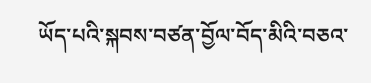ཡོད་པའི་སྐབས་བཙན་བྱོལ་བོད་མིའི་བཅའ་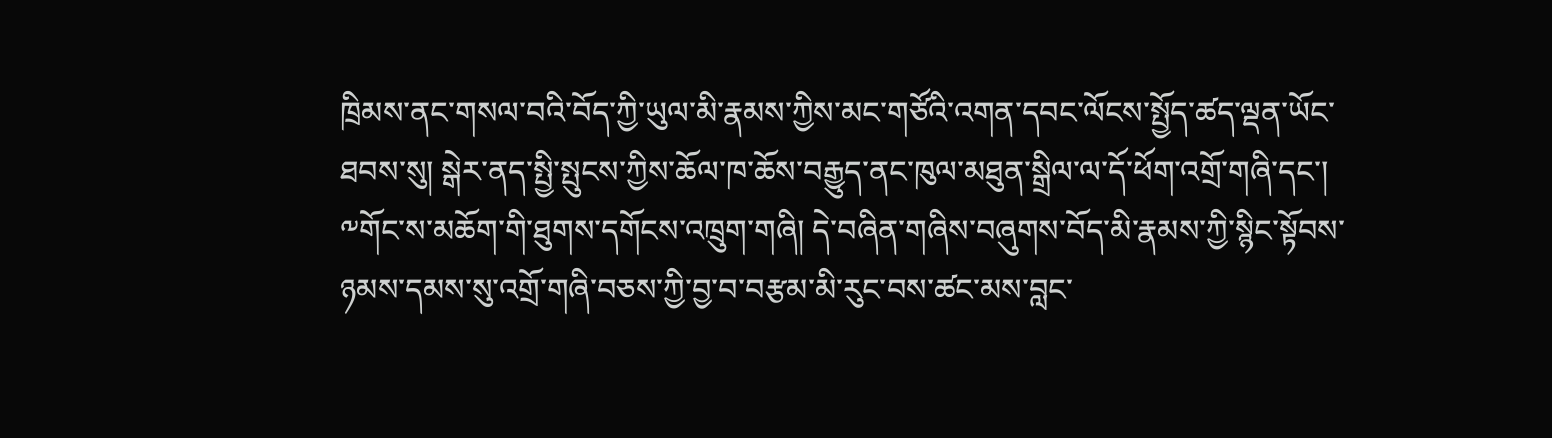ཁྲིམས་ནང་གསལ་བའི་བོད་ཀྱི་ཡུལ་མི་རྣམས་ཀྱིས་མང་གཙོའི་འགན་དབང་ལོངས་སྤྱོད་ཚད་ལྡན་ཡོང་ཐབས་སུ། སྒེར་ནད་སྤྱི་སྤུངས་ཀྱིས་ཆོལ་ཁ་ཆོས་བརྒྱུད་ནང་ཁུལ་མཐུན་སྒྲིལ་ལ་དོ་ཕོག་འགྲོ་གཞི་དང་། ༸གོང་ས་མཆོག་གི་ཐུགས་དགོངས་འཁྲུག་གཞི། དེ་བཞིན་གཞིས་བཞུགས་བོད་མི་རྣམས་ཀྱི་སྙིང་སྟོབས་ཉམས་དམས་སུ་འགྲོ་གཞི་བཅས་ཀྱི་བྱ་བ་བརྩམ་མི་རུང་བས་ཚང་མས་བླང་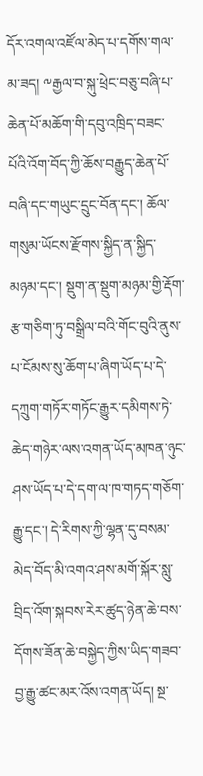དོར་འགལ་འཛོལ་མེད་པ་དགོས་གལ་མ་ཟད། ༸རྒྱལ་བ་སྐུ་ཕྲེང་བཅུ་བཞི་པ་ཆེན་པོ་མཆོག་གི་དབུ་འཁྲིད་བཟང་པོའི་འོག་བོད་ཀྱི་ཆོས་བརྒྱུད་ཆེན་པོ་བཞི་དང་གཡུང་དྲུང་བོན་དང་། ཆོལ་གསུམ་ཡོངས་རྫོགས་སྐྱིད་ན་སྐྱིད་མཉམ་དང་། སྡུག་ན་སྡུག་མཉམ་གྱི་རྡོག་རྩ་གཅིག་ཏུ་བསྒྲིལ་བའི་གོང་བུའི་ནུས་པ་ངོམས་སུ་ཆོག་པ་ཞིག་ཡོད་པ་དེ་དཀྲུག་གཏོར་གཏོང་རྒྱུར་དམིགས་ཏེ་ཆེད་གཉེར་ལས་འགན་ཡོད་མཁན་ཉུང་ཤས་ཡོད་པ་དེ་དག་ལ་ཁ་གཏད་གཅོག་རྒྱུ་དང་། དེ་རིགས་ཀྱི་ལྷན་དུ་བསམ་མེད་བོད་མི་འགའ་ཤས་མགོ་སྐོར་སླུ་བྲིད་འོག་སྐབས་རེར་ཚུད་ཉེན་ཆེ་བས་དོགས་ཟོན་ཆེ་བསྐྱེད་ཀྱིས་ཡིད་གཟབ་བྱ་རྒྱུ་ཚང་མར་འོས་འགན་ཡོད། སྔ་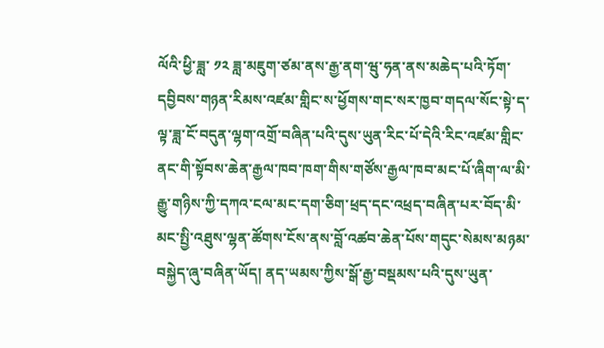ལོའི་ཕྱི་ཟླ་ ༡༢ ཟླ་མཇུག་ཙམ་ནས་རྒྱ་ནག་ཝུ་ཧན་ནས་མཆེད་པའི་ཏོག་དབྱིབས་གཉན་རིམས་འཛམ་གླིང་ས་ཕྱོགས་གང་སར་ཁྱབ་གདལ་སོང་སྟེ་ད་ལྟ་ཟླ་ངོ་བདུན་ལྷག་འགྲོ་བཞིན་པའི་དུས་ཡུན་རིང་པོ་དེའི་རིང་འཛམ་གླིང་ནང་གི་སྟོབས་ཆེན་རྒྱལ་ཁབ་ཁག་གིས་གཙོས་རྒྱལ་ཁབ་མང་པོ་ཞིག་ལ་མི་རྒྱུ་གཉིས་ཀྱི་དཀའ་ངལ་མང་དག་ཅིག་ཕྲད་དང་འཕྲད་བཞིན་པར་བོད་མི་མང་སྤྱི་འཐུས་ལྷན་ཚོགས་ངོས་ནས་བློ་འཚབ་ཆེན་པོས་གདུང་སེམས་མཉམ་བསྐྱེད་ཞུ་བཞིན་ཡོད། ནད་ཡམས་ཀྱིས་སྒོ་རྒྱ་བསྡམས་པའི་དུས་ཡུན་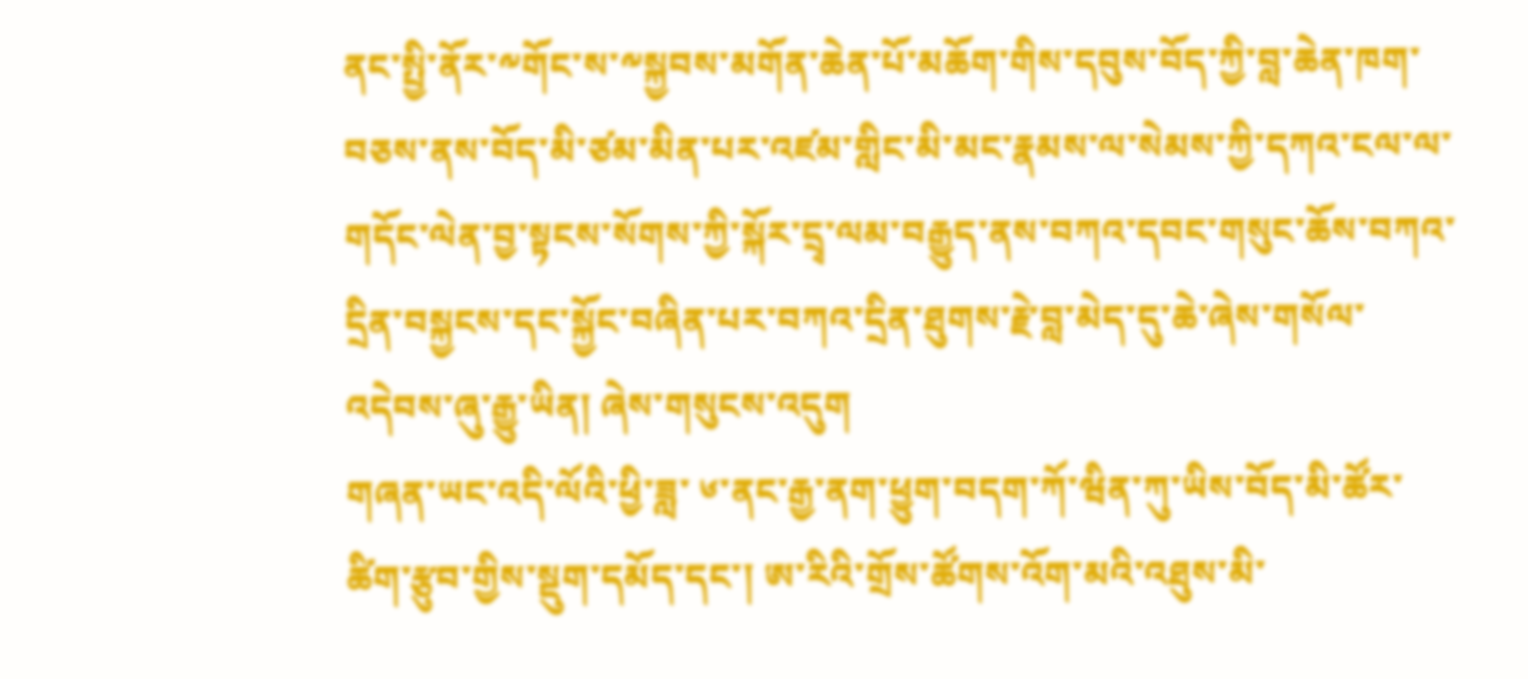ནང་སྤྱི་ནོར་༸གོང་ས་༸སྐྱབས་མགོན་ཆེན་པོ་མཆོག་གིས་དབུས་བོད་ཀྱི་བླ་ཆེན་ཁག་བཅས་ནས་བོད་མི་ཙམ་མིན་པར་འཛམ་གླིང་མི་མང་རྣམས་ལ་སེམས་ཀྱི་དཀའ་ངལ་ལ་གདོང་ལེན་བྱ་སྟངས་སོགས་ཀྱི་སྐོར་དྲྭ་ལམ་བརྒྱུད་ནས་བཀའ་དབང་གསུང་ཆོས་བཀའ་དྲིན་བསྐྱངས་དང་སྐྱོང་བཞིན་པར་བཀའ་དྲིན་ཐུགས་རྗེ་བླ་མེད་དུ་ཆེ་ཞེས་གསོལ་འདེབས་ཞུ་རྒྱུ་ཡིན། ཞེས་གསུངས་འདུག
གཞན་ཡང་འདི་ལོའི་ཕྱི་ཟླ་ ༦་ནང་རྒྱ་ནག་ཕྱུག་བདག་ཀོ་ཝིན་ཀུ་ཡིས་བོད་མི་ཚོར་ཚིག་རྩུབ་གྱིས་སྡུག་དམོད་དང་། ཨ་རིའི་གྲོས་ཚོགས་འོག་མའི་འཐུས་མི་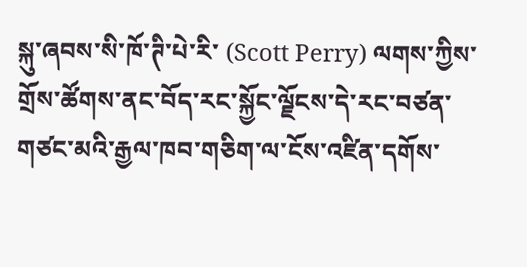སྐུ་ཞབས་སི་ཁོ་ཊི་པེ་རི་ (Scott Perry) ལགས་ཀྱིས་གྲོས་ཚོགས་ནང་བོད་རང་སྐྱོང་ལྗོངས་དེ་རང་བཙན་གཙང་མའི་རྒྱལ་ཁབ་གཅིག་ལ་ངོས་འཛིན་དགོས་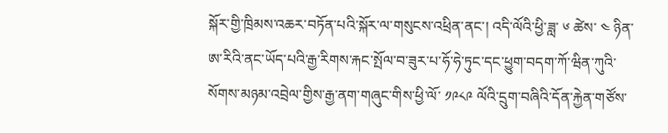སྐོར་གྱི་ཁྲིམས་འཆར་བཏོན་པའི་སྐོར་ལ་གསུངས་འཕྲིན་ནང་། འདི་ལོའི་ཕྱི་ཟླ་ ༦ ཚེས་ ༤ ཉིན་ཨ་རིའི་ནང་ཡོད་པའི་རྒྱ་རིགས་རྐང་སྤོལ་བ་ཟུར་པ་ཧོ་ཧེ་ཏུང་དང་ཕྱུག་བདག་ཀོ་ཝིན་ཀུའི་སོགས་མཉམ་འབྲེལ་གྱིས་རྒྱ་ནག་གཞུང་གིས་ཕྱི་ལོ་ ༡༩༨༩ ལོའི་དྲུག་བཞིའི་དོན་རྐྱེན་གཙོས་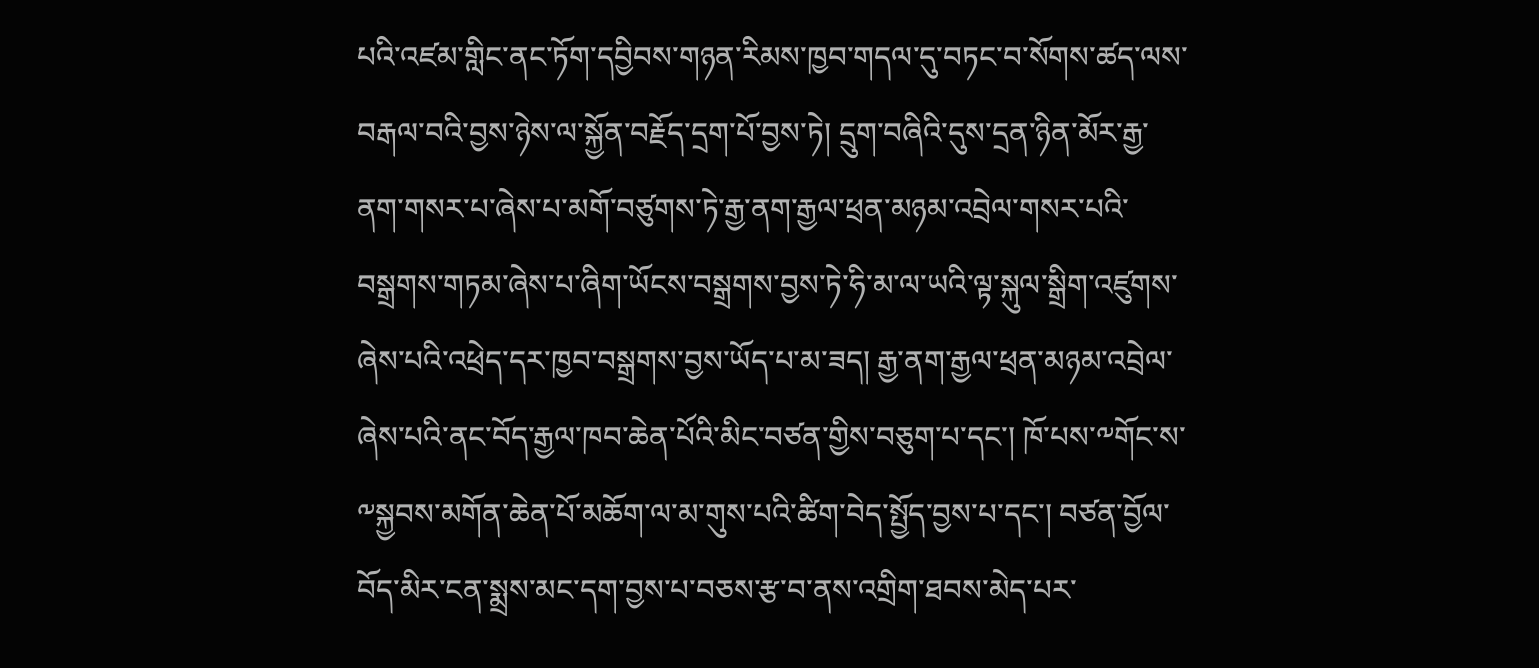པའི་འཛམ་གླིང་ནང་ཏོག་དབྱིབས་གཉན་རིམས་ཁྱབ་གདལ་དུ་བཏང་བ་སོགས་ཚད་ལས་བརྒལ་བའི་བྱས་ཉེས་ལ་སྐྱོན་བརྗོད་དྲག་པོ་བྱས་ཏེ། དྲུག་བཞིའི་དུས་དྲན་ཉིན་མོར་རྒྱ་ནག་གསར་པ་ཞེས་པ་མགོ་བཙུགས་ཏེ་རྒྱ་ནག་རྒྱལ་ཕྲན་མཉམ་འབྲེལ་གསར་པའི་བསྒྲགས་གཏམ་ཞེས་པ་ཞིག་ཡོངས་བསྒྲགས་བྱས་ཏེ་ཧི་མ་ལ་ཡའི་ལྟ་སྐུལ་སྒྲིག་འཛུགས་ཞེས་པའི་འཕྲེད་དར་ཁྱབ་བསྒྲགས་བྱས་ཡོད་པ་མ་ཟད། རྒྱ་ནག་རྒྱལ་ཕྲན་མཉམ་འབྲེལ་ཞེས་པའི་ནང་བོད་རྒྱལ་ཁབ་ཆེན་པོའི་མིང་བཙན་གྱིས་བཅུག་པ་དང་། ཁོ་པས་༸གོང་ས་༸སྐྱབས་མགོན་ཆེན་པོ་མཆོག་ལ་མ་གུས་པའི་ཚིག་བེད་སྤྱོད་བྱས་པ་དང་། བཙན་བྱོལ་བོད་མིར་ངན་སྨྲས་མང་དག་བྱས་པ་བཅས་རྩ་བ་ནས་འགྲིག་ཐབས་མེད་པར་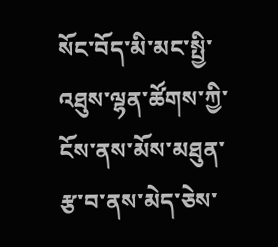སོང་བོད་མི་མང་སྤྱི་འཐུས་ལྷན་ཚོགས་ཀྱི་ངོས་ནས་མོས་མཐུན་རྩ་བ་ནས་མེད་ཅེས་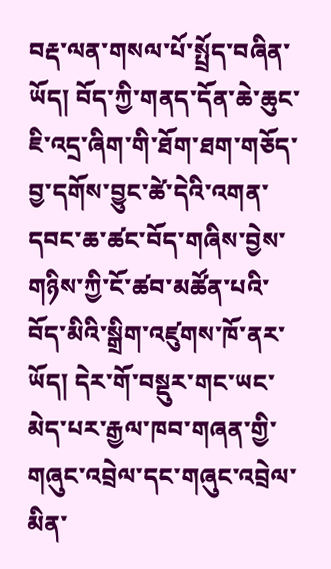བརྡ་ལན་གསལ་པོ་སྤྲོད་བཞིན་ཡོད། བོད་ཀྱི་གནད་དོན་ཆེ་ཆུང་ཇི་འདྲ་ཞིག་གི་ཐོག་ཐག་གཅོད་བྱ་དགོས་བྱུང་ཚེ་དེའི་འགན་དབང་ཆ་ཚང་བོད་གཞིས་བྱེས་གཉིས་ཀྱི་ངོ་ཚབ་མཚོན་པའི་བོད་མིའི་སྒྲིག་འཛུགས་ཁོ་ནར་ཡོད། དེར་གོ་བསྡུར་གང་ཡང་མེད་པར་རྒྱལ་ཁབ་གཞན་གྱི་གཞུང་འབྲེལ་དང་གཞུང་འབྲེལ་མིན་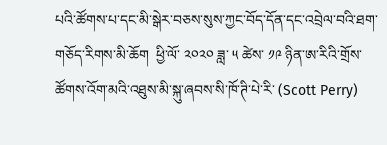པའི་ཚོགས་པ་དང་མི་སྒེར་བཅས་སུས་ཀྱང་བོད་དོན་དང་འབྲེལ་བའི་ཐག་གཅོད་རིགས་མི་ཆོག  ཕྱི་ལོ་ ༢༠༢༠ ཟླ་ ༥ ཚེས་ ༡༩ ཉིན་ཨ་རིའི་གྲོས་ཚོགས་འོག་མའི་འཐུས་མི་སྐུ་ཞབས་སི་ཁོ་ཊི་པེ་རི་ (Scott Perry)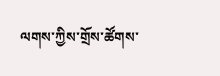ལགས་ཀྱིས་གྲོས་ཚོགས་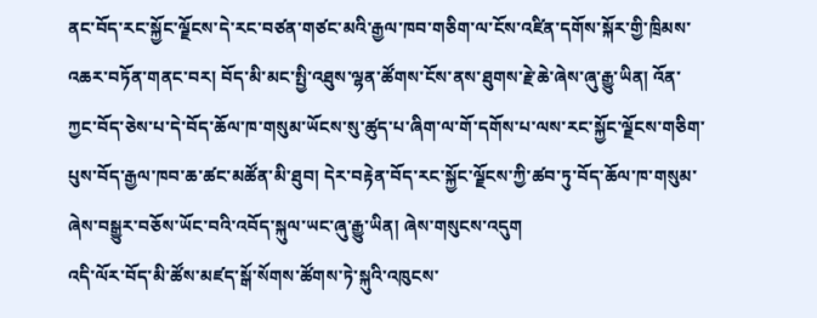ནང་བོད་རང་སྐྱོང་ལྗོངས་དེ་རང་བཙན་གཙང་མའི་རྒྱལ་ཁབ་གཅིག་ལ་ངོས་འཛིན་དགོས་སྐོར་གྱི་ཁྲིམས་འཆར་བཏོན་གནང་བར། བོད་མི་མང་སྤྱི་འཐུས་ལྷན་ཚོགས་ངོས་ནས་ཐུགས་རྗེ་ཆེ་ཞེས་ཞུ་རྒྱུ་ཡིན། འོན་ཀྱང་བོད་ཅེས་པ་དེ་བོད་ཆོལ་ཁ་གསུམ་ཡོངས་སུ་ཚུད་པ་ཞིག་ལ་གོ་དགོས་པ་ལས་རང་སྐྱོང་ལྗོངས་གཅིག་པུས་བོད་རྒྱལ་ཁབ་ཆ་ཚང་མཚོན་མི་ཐུབ། དེར་བརྟེན་བོད་རང་སྐྱོང་ལྗོངས་ཀྱི་ཚབ་ཏུ་བོད་ཆོལ་ཁ་གསུམ་ཞེས་བསྒྱུར་བཅོས་ཡོང་བའི་འབོད་སྐུལ་ཡང་ཞུ་རྒྱུ་ཡིན། ཞེས་གསུངས་འདུག
འདི་ལོར་བོད་མི་ཚོས་མཛད་སྒོ་སོགས་ཚོགས་ཏེ་སྐུའི་འཁུངས་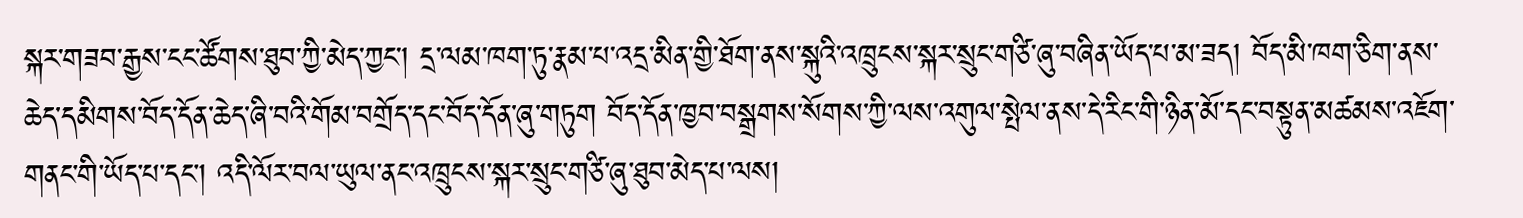སྐར་གཟབ་རྒྱས་ངང་ཚོགས་ཐུབ་ཀྱི་མེད་ཀྱང་། དྲ་ལམ་ཁག་ཏུ་རྣམ་པ་འདྲ་མིན་གྱི་ཐོག་ནས་སྐུའི་འཁྲུངས་སྐར་སྲུང་གཙི་ཞུ་བཞིན་ཡོད་པ་མ་ཟད། བོད་མི་ཁག་ཅིག་ནས་ཆེད་དམིགས་བོད་དོན་ཆེད་ཞི་བའི་གོམ་བགྲོད་དང་བོད་དོན་ཞུ་གཏུག བོད་དོན་ཁྱབ་བསྒྲགས་སོགས་ཀྱི་ལས་འགུལ་སྤེལ་ནས་དེ་རིང་གི་ཉིན་མོ་དང་བསྟུན་མཚམས་འཇོག་གནང་གི་ཡོད་པ་དང་། འདི་ལོར་བལ་ཡུལ་ནང་འཁྲུངས་སྐར་སྲུང་གཙི་ཞུ་ཐུབ་མེད་པ་ལས།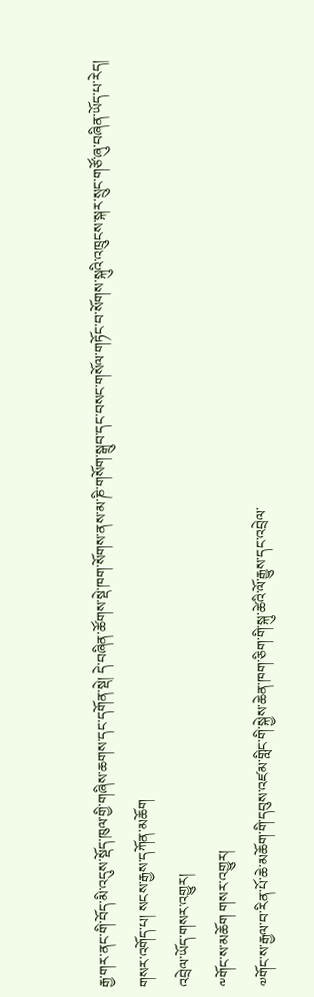རྒྱ་གར་ནང་གི་བོད་མི་འདུས་སྡོད་ཁུལ་གྱི་གཞིས་ཆགས་དང་དགོན་སྡེ། དེ་བཞིན་ཚོགས་སྡེ་ཁག་སོགས་ནས་མ་ཎི་གསོག་སྒྲུབ་དང་བསང་གསོལ་གཏོང་བ་སོགས་སྐུའི་འཁྲུངས་སྐར་སྲུང་གཙོ་ཞུ་བཞིན་ཡོད་པ་རེད།
གསར་འགོད་པ། སངས་རྒྱས་དཀོན་མཆོག
འབྲེལ་ཡོད་གསར་འགྱུར།
༸གོང་ས་མཆོག གསར་འགྱུར།
༧གོང་ས་རྒྱལ་བ་རིན་པོ་ཆེ་མཆོག་གི་དབུས་འཛམ་གླིང་གི་སྐྱེས་ཆེན་ཁག་ཅིག་གི་སྐུ་ཚེའི་ལོ་རྒྱུས་དང་འབྲེལ་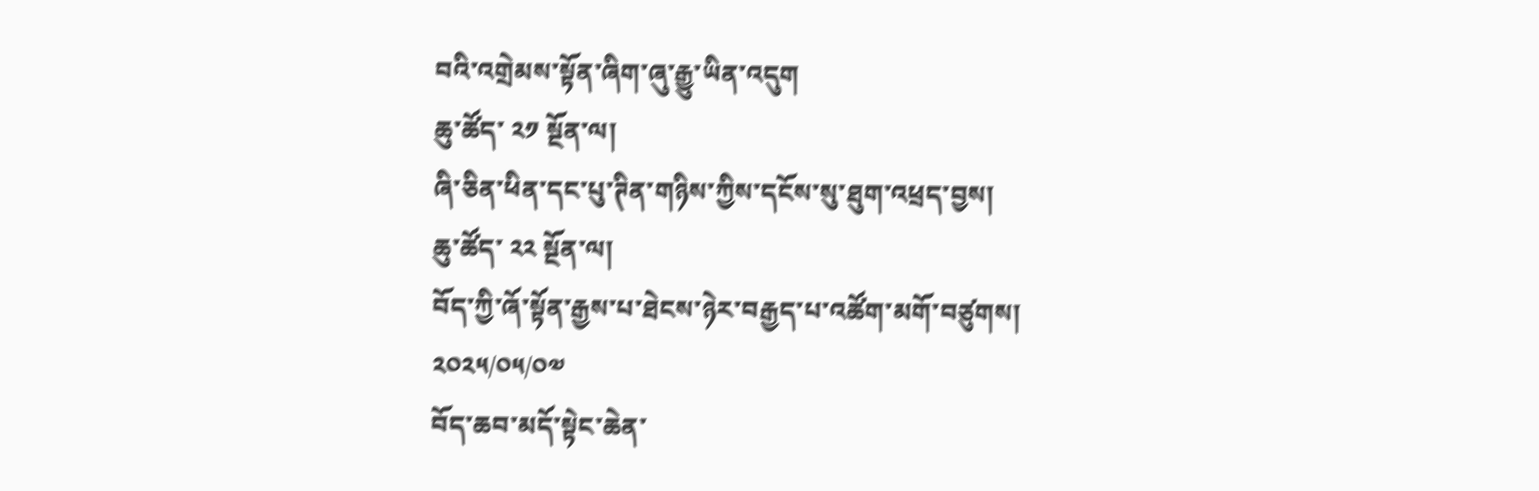བའི་འགྲེམས་སྟོན་ཞིག་ཞུ་རྒྱུ་ཡིན་འདུག
ཆུ་ཚོད་ ༢༡ སྔོན་ལ།
ཞི་ཅིན་ཕིན་དང་པུ་ཊིན་གཉིས་ཀྱིས་དངོས་སུ་ཐུག་འཕྲད་བྱས།
ཆུ་ཚོད་ ༢༢ སྔོན་ལ།
བོད་ཀྱི་ཞོ་སྟོན་རྒྱས་པ་ཐེངས་ཉེར་བརྒྱད་པ་འཚོག་མགོ་བཙུགས།
༢༠༢༥/༠༥/༠༧
བོད་ཆབ་མདོ་སྟེང་ཆེན་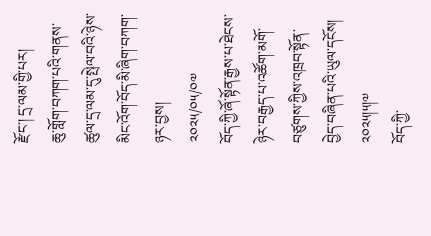རྫོང་། དྲ་ལམ་གྱི་པར།
ཆུ་གློག་བཀག་པའི་གནས་ཚུལ་དྲ་ལམ་དུ་སྤེལ་བའི་ཉེས་མིང་འོག་བོད་མི་ཞིག་བཀག་ཉར་བྱས།
༢༠༢༥/༠༥/༠༧
བོད་ཀྱི་ཞོ་སྟོན་རྒྱས་པ་ཐེངས་ཉེར་བརྒྱད་པ་འཚོག་མགོ་བཙུགས་ཀྱིས་འཁྲབ་སྟོན་བྱེད་བཞིན་པའི་ཡུལ་དངོས། ༢༠༢༥།༥།༧
བོད་ཀྱི་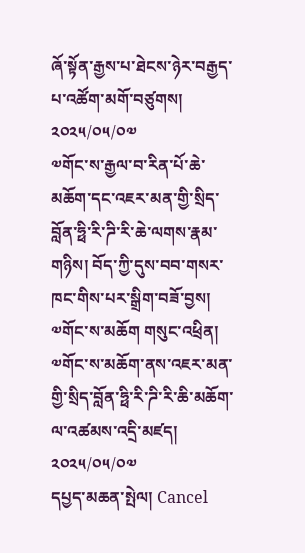ཞོ་སྟོན་རྒྱས་པ་ཐེངས་ཉེར་བརྒྱད་པ་འཚོག་མགོ་བཙུགས།
༢༠༢༥/༠༥/༠༧
༧གོང་ས་རྒྱལ་བ་རིན་པོ་ཆེ་མཆོག་དང་འཇར་མན་གྱི་སྲིད་བློན་ཧྥི་རི་ཌི་རི་ཆེ་ལགས་རྣམ་གཉིས། བོད་ཀྱི་དུས་བབ་གསར་ཁང་གིས་པར་སྒྲིག་བཟོ་བྱས།
༧གོང་ས་མཆོག གསུང་འཕྲིན།
༧གོང་ས་མཆོག་ནས་འཇར་མན་གྱི་སྲིད་བློན་ཧྥི་རི་ཌི་རི་ཆི་མཆོག་ལ་འཚམས་འདྲི་མཛད།
༢༠༢༥/༠༥/༠༧
དཔྱད་མཆན་སྤེལ། Cancel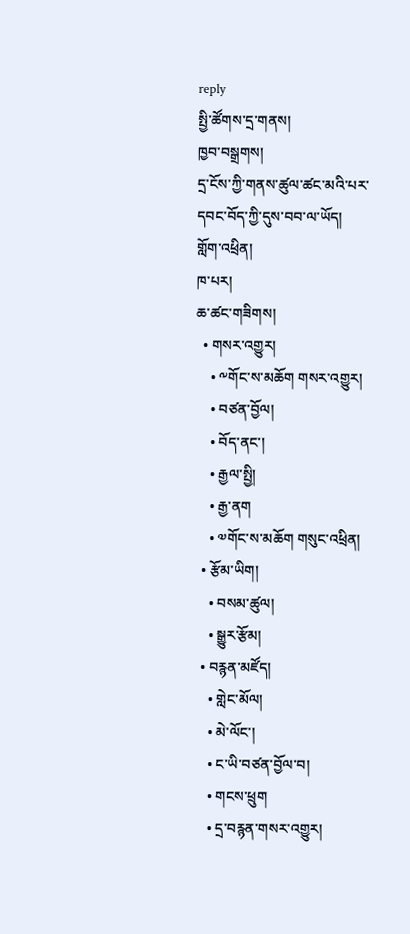reply
སྤྱི་ཚོགས་དྲ་གནས།
ཁྱབ་བསྒྲགས།
དྲ་ངོས་ཀྱི་གནས་ཚུལ་ཚང་མའི་པར་དབང་བོད་ཀྱི་དུས་བབ་ལ་ཡོད།
གློག་འཕྲིན།
ཁ་པར།
ཆ་ཚང་གཟིགས།
  • གསར་འགྱུར།
    • ༸གོང་ས་མཆོག གསར་འགྱུར།
    • བཙན་བྱོལ།
    • བོད་ནང་།
    • རྒྱལ་སྤྱི།
    • རྒྱ་ནག
    • ༧གོང་ས་མཆོག གསུང་འཕྲིན།
  • རྩོམ་ཡིག།
    • བསམ་ཚུལ།
    • སྒྱུར་རྩོམ།
  • བརྙན་མཛོད།
    • གླེང་མོལ།
    • མེ་ལོང་།
    • ང་ཡི་བཙན་བྱོལ་བ།
    • གངས་ཕྲུག
    • དྲ་བརྙན་གསར་འགྱུར།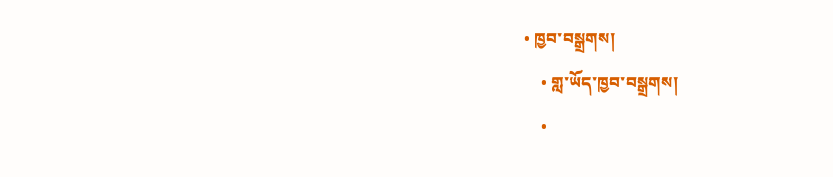• ཁྱབ་བསྒྲགས།
    • གླ་ཡོད་ཁྱབ་བསྒྲགས།
    •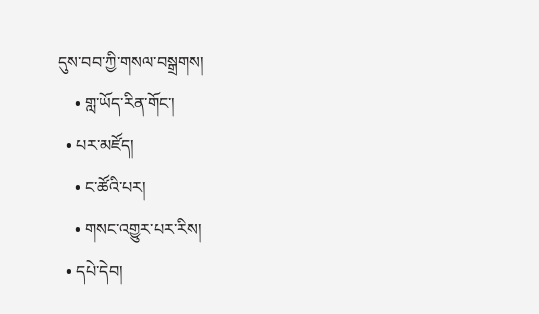དུས་བབ་ཀྱི་གསལ་བསྒྲགས།
    • གླ་ཡོད་རིན་གོང་།
  • པར་མཛོད།
    • ང་ཚོའི་པར།
    • གསང་འགྱུར་པར་རིས།
  • དཔེ་དེབ།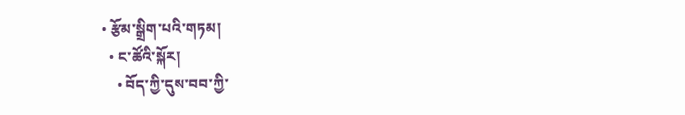• རྩོམ་སྒྲིག་པའི་གཏམ།
  • ང་ཚོའི་སྐོར།
    • བོད་ཀྱི་དུས་བབ་ཀྱི་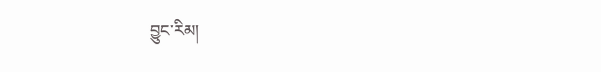བྱུང་རིམ།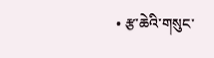• རྩ་ཆེའི་གསུང་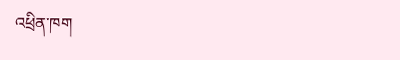འཕྲིན་ཁག